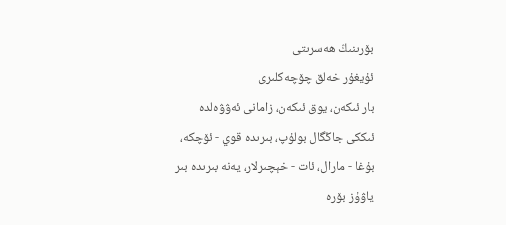بۆرىنىڭ ھەسرىتى
ئۇيغۇر خەلق چۆچەكلىرى
بار ئىكەن، يوق ئىكەن، زامانى ئەۋۋەلدە ئىككى جاڭگال بولۇپ، بىرىدە قوي - ئۆچكە، بۇغا - مارال، ئات - خېچىرلار، يەنە بىرىدە بىر ياۋۇز بۆرە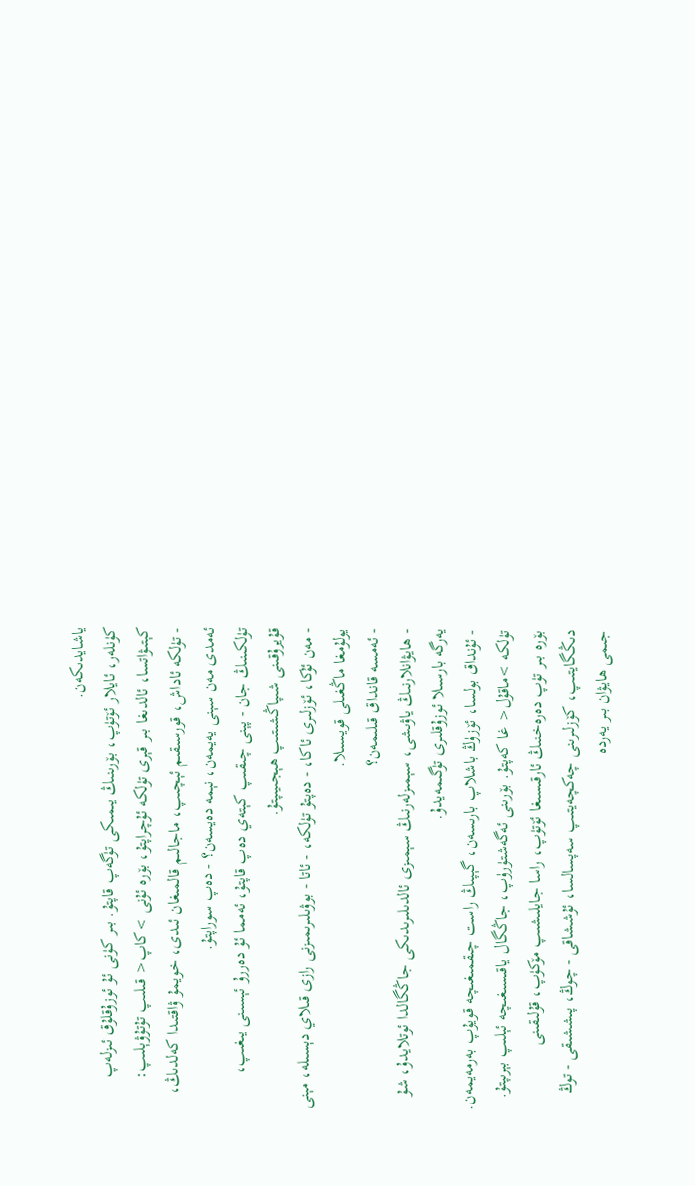ياشايدىكەن.
كۈنلەر، ئايلار ئۆتۈپ، بۆرىنىڭ يىمىكى تۈگەپ قاپتۇ. بىر كۈنى ئۇ ئوزۇقلۇق ئىزلەپ كېتىۋاتسا، ئالدىغا بىر قېرى تۈلكە ئۇچراپتۇ، بۆرە ئۇنى >كاپ< قىلىپ تۇتۇۋېلىپ:
- تۈلكە ئاداش، قورسىقىم ئېچىپ، ماجالىم قالمىغان ئىدى، خويمۇ ۋاقتىدا كەلدىڭ، ئەمدى مەن سېنى يەيمەن، نېمە دەيسەن؟ - دەپ سوراپتۇ.
تۈلكىنىڭ جان - پېنى چىقىپ كېتەي دەپ قاپتۇ، ئەمما ئۇ دەررۇ ئېسىنى يىغىپ، قۇيرۇقىنى شىپاڭشىتىپ ھېجىيىپتۇ.
- مەن ئۇكا، ئۆزلىرى ئاكا، - دەپتۇ تۈلكە، - ئاتا - بوۋىلىرىمىزنى رازى قىلاي دېسىلە، مېنى يولۇمغا ماڭغىلى قويسىلا.
- ئەمسە قانداق قىلىمەن؟
- ھايۋانلارنىڭ ياۋىشى، سېمىزلەرنىڭ سېمىزى ئالدىلىرىدىكى جاڭگالدا ئوتلايدۇ، شۇ يەرگە بارسىلا ئوزۇقلىرى تۈگىمەيدۇ.
- ئۇنداق بولسا، ئۆزۈڭ باشلاپ بارىسەن، گېپىڭ راست چىقمىغىچە قويۇپ بەرمەيمەن.
تۈلكە >ماقۇل< غا كەپتۇ. بۆرىنى ئەگەشتۈرۈپ، جاڭگال ياقىسىغىچە ئېلىپ بېرىپتۇ. بۆرە بىر تۈپ دەرەخنىڭ ئارقىسىغا ئۆتۈپ، راسا جايلىشىپ مۆكۈپ، قۇلىقىنى دىڭگايتىپ، كۆزلىرىنى چەكچەيتىپ سەپسالسا، ئۇششاقى - چوڭ، پىششىقى - توڭ جىمى ھايۋان بىر يەردە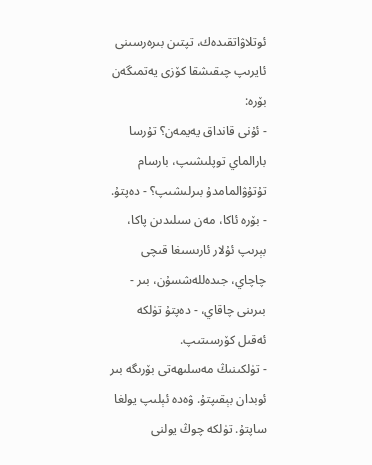ئوتلاۋاتقىدەك، تپتىن بىرەرسىنى ئايرىپ چىقىشقا كۆزى يەتمىگەن بۆرە:
- ئۇنى قانداق يەيمەن؟ تۇرسا بارالماي توپلىشىپ، بارسام تۇتۇۋالمامدۇ بىرلىشىپ؟ - دەپتۇ.
- بۆرە ئاكا، مەن سىلىدىن پاكا، بېرىپ ئۇلار ئارىسىغا قىچى چاچاي، جىدەللەشسۇن، بىر - بىرىنى چاقاي، - دەپتۇ تۈلكە ئەقىل كۆرسىتىپ.
- تۈلكىنىڭ مەسلىھەتى بۆرىگە بىر ئوبدان بېقىپتۇ. ۋەدە ئېلىپ يولغا ساپتۇ. تۈلكە چوڭ يولنى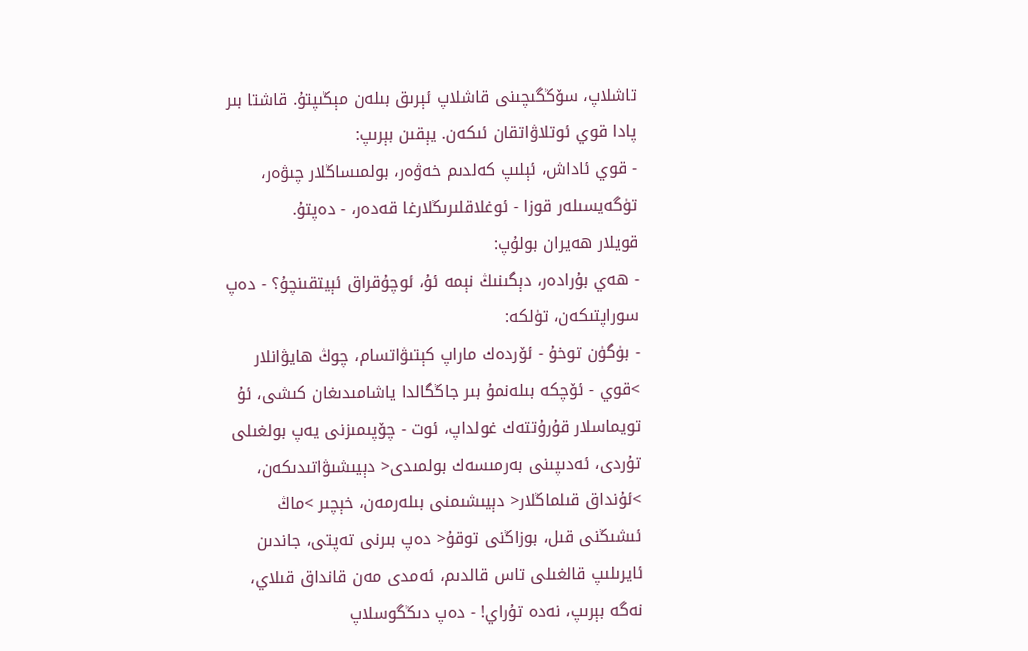تاشلاپ، سۆڭگىچىنى قاشلاپ ئېرىق بىلەن مېڭىپتۇ. قاشتا بىر پادا قوي ئوتلاۋاتقان ئىكەن. يېقىن بېرىپ:
- قوي ئاداش، ئېلىپ كەلدىم خەۋەر، بولمىساڭلار چىۋەر، تۈگەيسىلەر قوزا - ئوغلاقلىرىڭلارغا قەدەر، - دەپتۇ.
قويلار ھەيران بولۇپ:
- ھەي بۇرادەر، دېگىنىڭ نېمە ئۇ، ئوچۇقراق ئېيتقىنچۇ؟ - دەپ سوراپتىكەن، تۈلكە:
- بۈگۈن توخۇ - ئۆردەك ماراپ كېتىۋاتسام، چوڭ ھايۋانلار >قوي - ئۆچكە بىلەنمۇ بىر جاڭگالدا ياشامىدىغان كىشى، ئۇ تويماسلار قۇرۇتتەك غولداپ، ئوت - چۆپىمىزنى يەپ بولغىلى تۇردى، ئەدىپىنى بەرمىسەك بولمىدى< دېيىشىۋاتىدىكەن، >ئۇنداق قىلماڭلار< دېيىشىمنى بىلەرمەن، خېچىر >ماڭ ئىشىڭنى قىل، بوزاڭنى توقۇ< دەپ بىرنى تەپتى، جاندىن ئايرىلىپ قالغىلى تاس قالدىم، ئەمدى مەن قانداق قىلاي، نەگە بېرىپ، نەدە تۇراي! - دەپ دىڭگوسلاپ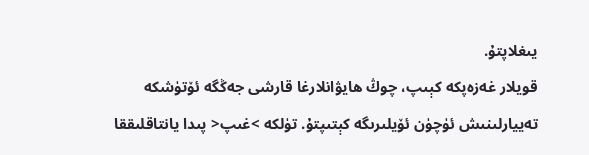يىغلاپتۇ.
قويلار غەزەپكە كېىپ، چوڭ ھايۋانلارغا قارشى جەڭگە ئۆتۈشكە تەييارلىنىش ئۈچۈن ئۆيلىرىگە كېتىپتۇ. تۈلكە >غىپ< پىدا يانتاقلىققا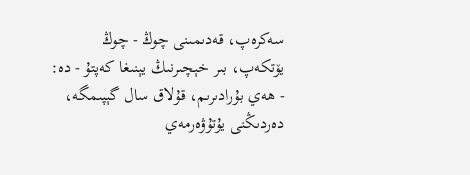سەكرەپ، قەدىمىنى چوڭ - چوڭ يۆتكەپ، بىر خېچىرنىڭ يېنىغا كەپتۇ - دە:
- ھەي بۇرادىرىم، قۇلاق سال گېپىمگە، دەردىڭنى يۇتۇۋەرمەي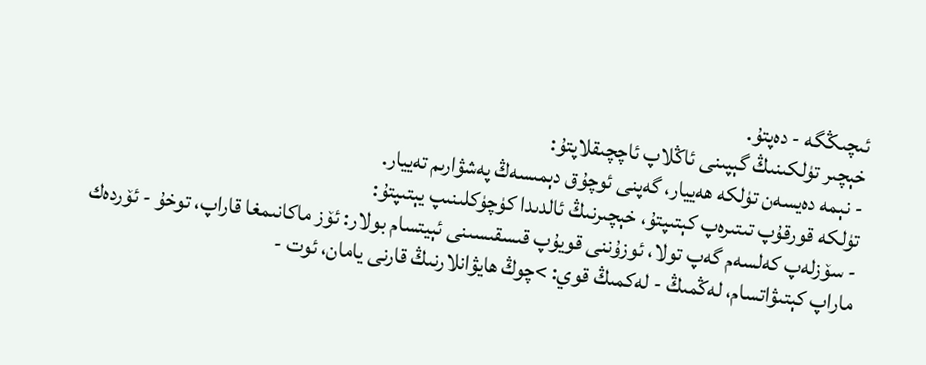ئىچىڭگە - دەپتۇ.
خېچىر تۈلكىنىڭ گېپىنى ئاڭلاپ ئاچچىقلاپتۇ:
- نېمە دەيسەن تۈلكە ھەييار، گەپنى ئوچۇق دېمىسەڭ پەشۋارىم تەييار.
تۈلكە قورقۇپ تىتىرەپ كېتىپتۇ، خېچىرنىڭ ئالدىدا كۈچۈكلىنىپ يېتىپتۇ:
- سۆزلەپ كەلسەم گەپ تولا، ئوزۇننى قويۇپ قىسقىسىنى ئېيتسام بولار: ئۆز ماكانىمغا قاراپ، توخۇ - ئۆردەك ماراپ كېتىۋاتسام، لەڭمىڭ - لەكمىڭ قوي: >چوڭ ھايۋانلارنىڭ قارنى يامان، ئوت -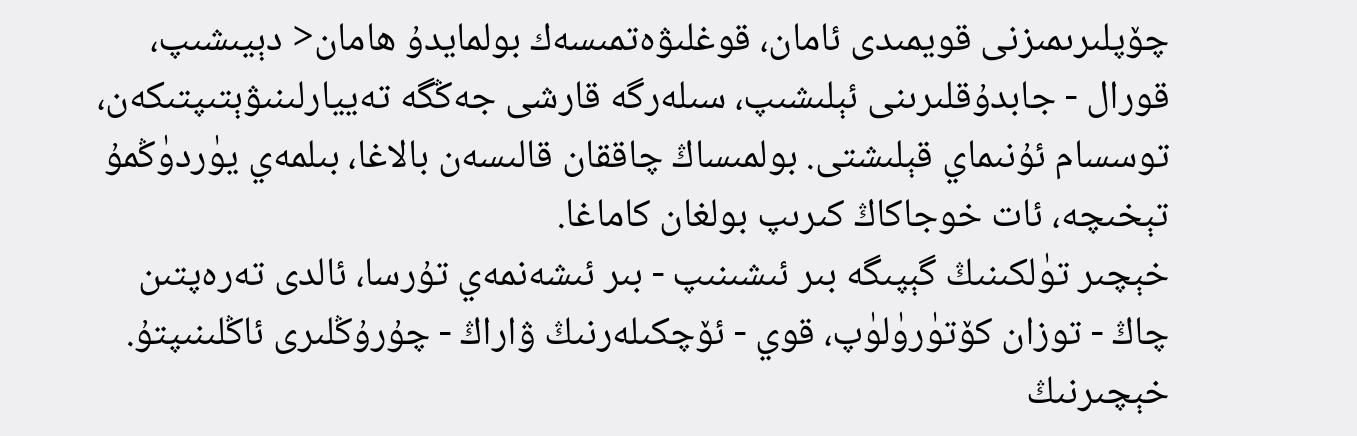چۆپلىرىمىزنى قويمىدى ئامان، قوغلىۋەتمىسەك بولمايدۇ ھامان< دېيىشىپ، قورال - جابدۇقلىرىنى ئېلىشىپ، سىلەرگە قارشى جەڭگە تەييارلىنىۋېتىپتىكەن، توسسام ئۇنىماي قېلىشتى. بولمىساڭ چاققان قالىسەن بالاغا، بىلمەي يۈردۈڭمۇ تېخىچە، ئات خوجاكاڭ كىرىپ بولغان كاماغا.
خېچىر تۈلكىنىڭ گېپىگە بىر ئىشىنىپ - بىر ئىشەنمەي تۇرسا، ئالدى تەرەپتىن چاڭ - توزان كۆتۈرۈلۈپ، قوي - ئۆچكىلەرنىڭ ۋاراڭ - چۇرۇڭلىرى ئاڭلىنىپتۇ. خېچىرنىڭ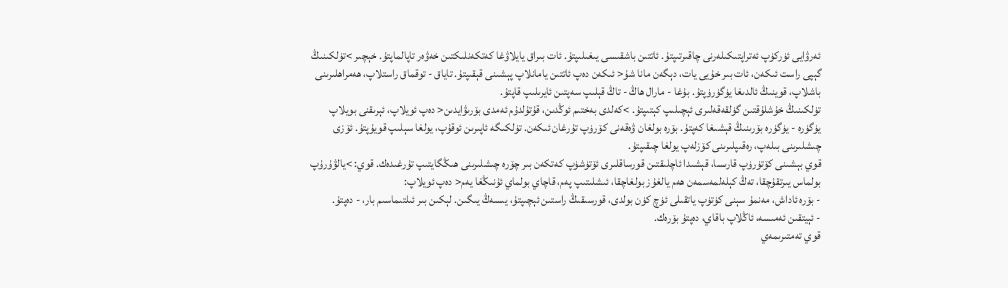ئەرۋايى ئۈركۈپ ئەتراپتىكىلەرنى چاقىرتىپتۇ. ئاتتىن باشقىسى يىغىلىپتۇ. ئات بىراق يايلاۋغا كەتكەنلىكتىن خەۋەر تاپالماپتۇ. خېچىر >تۈلكىنىڭ گېپى راست ئىكەن، ئات بىر خۇيى يات، دېگەن مانا شۇ< ئىكەن دەپ ئاتتىن يامانلاپ پېشىنى قېقىپتۇ. تاياق - توقماق راستلاپ، ھەمراھلىرىنى باشلاپ، قوينىڭ ئالدىغا يۈگۈرۈپتۇ. بۇغا - مارال ھاڭ - تاڭ قېلىپ سەپتىن ئايرىلىپ قاپتۇ.
تۈلكىنىڭ خۇشلۇقتىن گۈلقەقەلىرى ئېچىلىپ كېتىپتۇ. >كەلدى بەختىم ئوڭدىن، قۇتۇلدۇم ئەمدى بۆرىۋايدىن< دەپ ئويلاپ، ئېرىقنى بويلاپ يۈگۈرە - يۈگۈرە بۆرىنىڭ قېشىغا كەپتۇ. بۆرە بولغان ۋەقەنى كۆرۈپ تۇرغان ئىكەن. تۈلكىگە ئاپىرىن ئوقۇپ، يولغا سېلىپ قويۇپتۇ. ئۆزى چىشلىرىنى بىلەپ، رەقىپلىرىنى كۆزلەپ يولغا چىقىپتۇ.
قوي بېشىنى كۆتۈرۈپ قارىسا، قېشىدا ئاچلىقتىن قورساقلىرى ئۆتۈشۈپ كەتكەن بىر چۆرە چىشلىرىنى ھىڭگايتىپ تۇرغىدەك. قوي: >يالۋۇرۇپ بولماس يىرتقۇچقا، تەڭ كېلەلمەسمەن ھەم يالغۇز بولغاچقا، ئىشلىتىپ پەم، قاچاي بولماي ئۇنىڭغا يەم< دەپ ئويلاپ:
- بۆرە ئاداش، مەنمۇ سېنى كۈتۈپ ياتقىلى ئۈچ كۈن بولدى، قورسىقىڭ راستىن ئېچىپتۇ، يىسەڭ يىگىن. لېكىن بىر ئىلتىماسىم بار، - دەپتۇ.
- ئېيتقىن ئەمىسە، ئاڭلاپ باقاي، دەپتۇ بۆرەك.
قوي تەمتىرىمەي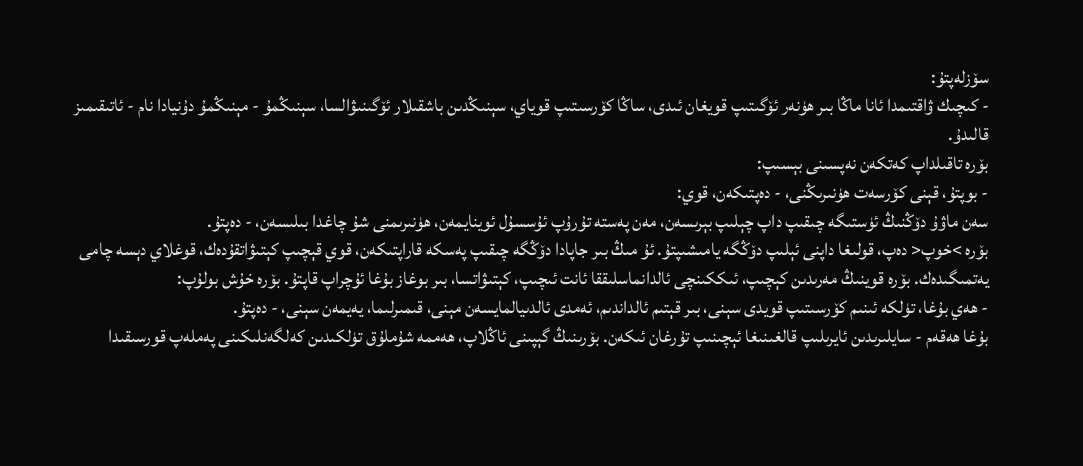سۆزلەپتۇ:
- كىچىك ۋاقتىمدا ئانا ماڭا بىر ھۈنەر ئۆگىتىپ قويغان ئىدى، ساڭا كۆرسىتىپ قوياي، سېنىڭدىن باشقىلار ئۆگىنىۋالسا، سېنىڭمۇ - مېنىڭمۇ دۇنيادا نام - ئاتىقىمىز قالىدۇ.
بۆرە تاقىلداپ كەتكەن نەپسىنى بېسىپ:
- بوپتۇ، قېنى كۆرسەت ھۈنىرىڭنى، - دەپتىكەن، قوي:
سەن ماۋۇ دۆڭنىڭ ئۈستىگە چىقىپ داپ چېلىپ بېرىسەن، مەن پەستە تۇرۇپ ئۇسسۇل ئوينايمەن، ھۈنىرىمنى شۇ چاغدا بىلىسەن، - دەپتۇ.
بۆرە >خوپ< دەپ، قولىغا داپنى ئېلىپ دۆڭگە يامىشىپتۇ. ئۇ مىڭ بىر جاپادا دۆڭگە چىقىپ پەسكە قاراپتىكەن، قوي قېچىپ كېتىۋاتقۇدەك، قوغلاي دېسە چامى يەتمىگىدەك. بۆرە قوينىڭ مەرىدىن كېچىپ، ئىككىنچى ئالدانماسلىققا ئانت ئىچىپ، كېتىۋاتسا، بىر بوغاز بۇغا ئۇچراپ قاپتۇ. بۆرە خۇش بولۇپ:
- ھەي بۇغا، تۈلكە ئىنىم كۆرسىتىپ قويدى سېنى، بىر قېتىم ئالداندىم، ئەمدى ئالدىيالمايسەن مېنى، قىمىرلىما، يەيمەن سېنى، - دەپتۇ.
بۇغا ھەقەم - سايلىرىدىن ئايرىلىپ قالغىنىغا ئېچىنىپ تۇرغان ئىكەن. بۆرىنىڭ گېپىنى ئاڭلاپ، ھەممە شۇملۇق تۈلكىدىن كەلگەنلىكىنى پەملەپ قورسىقىدا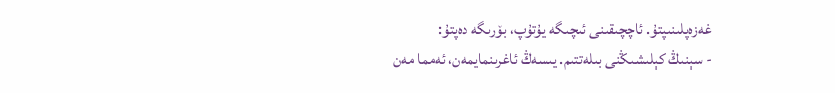غەزەپلىنىپتۇ. ئاچچىقىنى ئىچىگە يۇتۇپ، بۆرىگە دەپتۇ:
- سېنىڭ كېلىشىڭنى بىلەتتىم. يىسەڭ ئاغرىنمايمەن، ئەمما مەن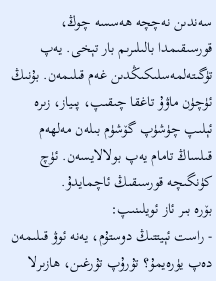سەندىن نەچچە ھەسسە چوڭ، قورسىقىمدا بالىلىرىم بار تېخى. يەپ تۈگىتەلمەسلىكىڭدىن غەم قىلىمەن. بۇنىڭ ئۈچۈن ماۋۇ تاغقا چىقىپ، پىياز، زىرە ئېلىپ چۈشۈپ گۆشۈم بىلەن مەلھەم قىلساڭ تامام يەپ بولالايسەن. ئۈچ كۈنگىچە قورسىقىڭ ئاچمايدۇ.
بۆرە بىر ئاز ئويلىنىپ:
- راست ئېيتتىڭ دوستۇم، يەنە ئوۋ قىلىمەن دەپ يۈرەيمۇ؟ تۇرۇپ تۇرغىن، ھازىرلا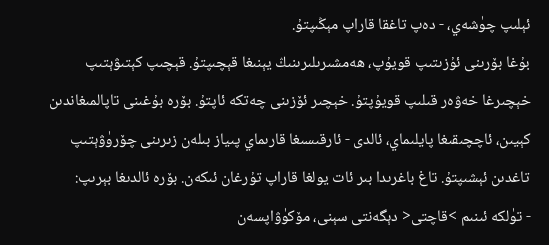ئېلىپ چۈشەي، - دەپ تاغقا قاراپ مېڭىپتۇ.
بۇغا بۆرىنى ئۇزىتىپ قويۇپ، ھەمشىرىلىرىنىڭ يېنىغا قېچىپتۇ. قېچىپ كېتىۋېتىپ خېچىرغا خەۋەر قىلىپ قويۇپتۇ. خېچىر ئۆزىنى چەتكە ئاپتۇ. بۆرە بۇغىنى تاپالمىغاندىن كېيىن، ئاچچىقىغا پايلىماي، ئالدى - ئارقىسىغا قارىماي پىياز بىلەن زىرىنى چۆرۈۋېتىپ تاغدىن ئېشىپتۇ. تاغ باغرىدا بىر ئات يولغا قاراپ تۇرغان ئىكەن. بۆرە ئالدىغا بېرىپ:
- تۈلكە ئىنىم >قاچتى< دېگەنتى سېنى، مۆكۈۋاپسەن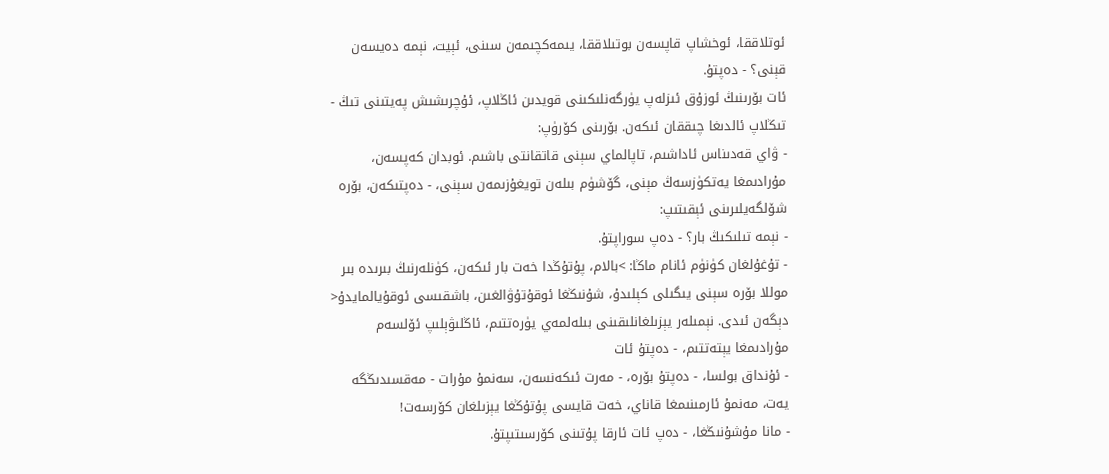ئوتلاققا، ئوخشاپ قاپسەن بوتىلاققا، يىمەكچىمەن سىنى، ئېيت، نېمە دەيسەن قېنى؟ - دەپتۇ.
ئات بۆرىنىڭ ئوزۇق ئىزلەپ يۈرگەنلىكىنى قويدىن ئاڭلاپ، ئۇچرىشىش پەيتىنى تىڭ - تىڭلاپ ئالدىغا چىققان ئىكەن. بۆرىنى كۆرۈپ:
- ۋاي قەدىناس ئاداشىم، تاپالماي سېنى قاتقانتى باشىم. ئوبدان كەپسەن، مۇرادىمغا يەتكۈزسەڭ مېنى، گۆشۈم بىلەن تويغۇزىمەن سېنى، - دەپتىكەن، بۆرە شۆلگەيلىرىنى ئېقىتىپ:
- نېمە تىلىكىڭ بار؟ - دەپ سوراپتۇ.
- تۇغۇلغان كۈنۈم ئانام ماڭا: >بالام، پۇتۇڭدا خەت بار ئىكەن، كۈنلەرنىڭ بىرىدە بىر موللا بۆرە سېنى يىگىلى كېلىدۇ، شۇنىڭغا ئوقۇتۇۋالغىن، باشقىسى ئوقۇيالمايدۇ< دېگەن ئىدى. نېمىلەر يېزىلغانلىقىنى بىلەلمەي يۈرەتتىم، ئاڭلىۋېلىپ ئۆلسەم مۇرادىمغا يېتەتتىم، - دەپتۇ ئات
- ئۇنداق بولسا، - دەپتۇ بۆرە، - مەرت ئىكەنسەن، سەنمۇ مۇرات - مەقسىدىڭگە يەت، مەنمۇ ئارمىنىمغا قاناي، خەت قايسى پۇتۇڭغا يېزىلغان كۆرسەت!
- مانا مۇشۇنىڭغا، - دەپ ئات ئارقا پۇتىنى كۆرسىتىپتۇ.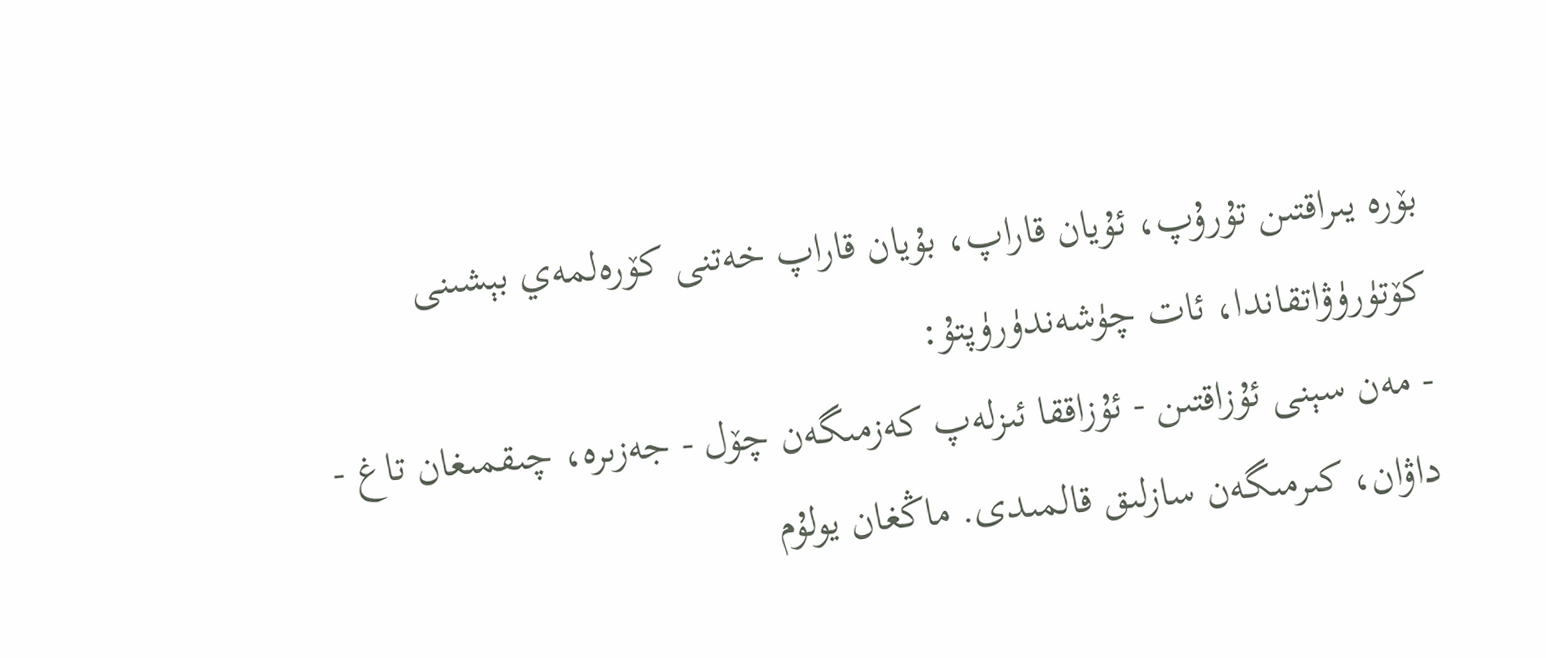بۆرە يىراقتىن تۇرۇپ، ئۇيان قاراپ، بۇيان قاراپ خەتنى كۆرەلمەي بېشىنى كۆتۈرۈۋاتقاندا، ئات چۈشەندۈرۈپتۇ:
- مەن سېنى ئۇزاقتىن - ئۇزاققا ئىزلەپ كەزمىگەن چۆل - جەزىرە، چىقمىغان تاغ - داۋان، كىرمىگەن سازلىق قالمىدى. ماڭغان يولۇم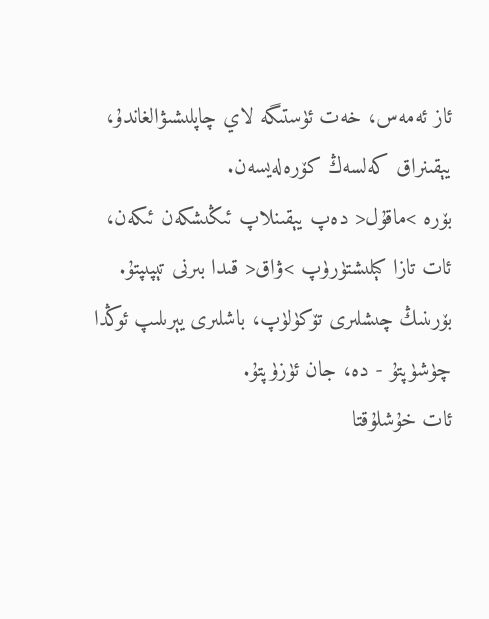ئاز ئەمەس، خەت ئۈستىگە لاي چاپلىشىۋالغاندۇ، يېقىنراق كەلسەڭ كۆرەلەيسەن.
بۆرە >ماقۇل< دەپ يېقىنلاپ ئىڭىشكەن ئىكەن، ئات تازا كېلىشتۈرۈپ >ۋاق< قىدا بىرنى تېپىپتۇ. بۆرىنىڭ چىشلىرى تۆكۈلۈپ، باشلىرى يېرىلىپ ئوڭدا چۈشۈپتۇ - دە، جان ئۈزۈپتۇ.
ئات خۇشلۇقتا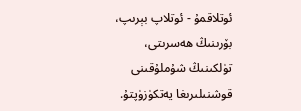ئوتلاقمۇ - ئوتلاپ بېرىپ، بۆرىنىڭ ھەسرىتى، تۈلكىنىڭ شۇملۇقىنى قوشنىلىرىغا يەتكۈزۈپتۇ.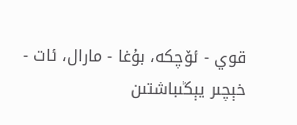قوي - ئۆچكە، بۇغا - مارال، ئات - خېچىر يېڭىباشتىن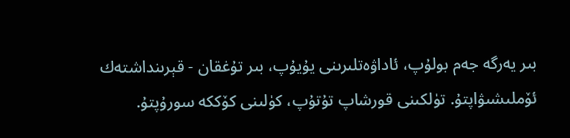بىر يەرگە جەم بولۇپ، ئاداۋەتلىرىنى يۇيۇپ، بىر تۇغقان - قېرىنداشتەك ئۆملىشىۋاپتۇ. تۈلكىنى قورشاپ تۇتۇپ، كۈلىنى كۆككە سورۇپتۇ.